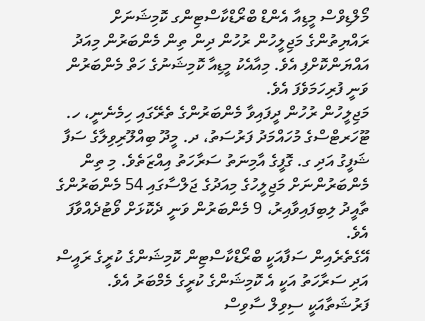މޯލްޑިވްސް މީޑިއާ އެންޑް ބްރޯޑްކާސްޓިންގ ކޮމިޝަނަށް ރައްޔިތުންގެ މަޖިލީހުން ރުހުން ދިން ތިން މެންބަރުން މިއަދު އައްޔަންކޮށްފި އެވެ. މިއާއެކު މީޑިއާ ކޮމިޝަނުގެ ހަތް މެންބަރުން ވަނީ ފުރިހަމަވެފަ އެވެ.
މަޖިލީހުން ރުހުން ދީފައިވާ މެންބަރުންގެ ތެރޭގައި ހިމެނެނީ، ހ. ޓޫހަރޓްސްގެ މުހައްމަދު ފަރުސަތު، ދ. މީދޫ ބިއްލޫރިވިލާގެ ސަފާ ޝަފީގު އަދި ގ. ގޮފީގެ އާމިނަތު ސަރާހަތު އިއްޒަތެވެ. މި ތިން މެންބަރުންނަށް މަޖިލީހުގެ މިއަދުގެ ޖަލްސާގައި 54 މެންބަރުންގެ ތާއީދު ލިބިފައިވާއިރު، 9 މެންބަރުން ވަނީ ދެކޮޅަށް ވޯޓުދެއްވާފަ އެވެ.
އޭގެތެރެއިން ސަފާއަކީ ބްރޯޑްކާސްޓިން ކޮމިޝަންގެ ކުރީގެ ރައީސް އަދި ސަރާހަތު އަކީ އެ ކޮމިޝަންގެ ކުރީގެ މެމްބަރު އެވެ. ފަރުޝަތާއަކީ ސިވިލް ސާވިސް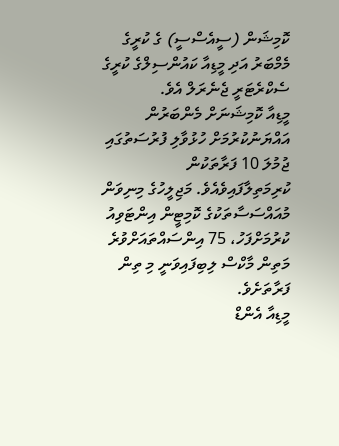ކޮމިޝަން (ސީއެސްސީ) ގެ ކުރީގެ މެމްބަރު އަދި މީޑިއާ ކައުންސިލްގެ ކުރީގެ ސެކްރެޓަރީ ޖެނެރަލް އެވެ.
މީޑިއާ ކޮމިޝަނަށް މެންބަރުން އައްޔަނުކުރުމަށް ހުޅުވާލި ފުރުސަތުގައި ޖުމުލަ 10 ފަރާތަކުން ކުރިމަތިލާފައިވެއެވެ. މަޖިލީހުގެ މިނިވަން މުއައްސަސާތަކުގެ ކޮމިޓީން އިންޓަވިއު ކުރުމަށްފަހު، 75 އިންސައްތައަށްވުރެ މަތިން މާކްސް ލިބިފައިވަނީ މި ތިން ފަރާތަށެވެ.
މީޑިއާ އެންޑް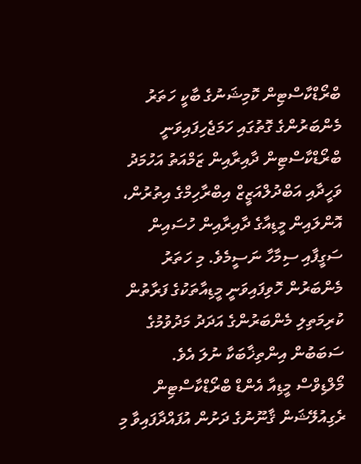ބްރޯޑްކާސްޓިން ކޮމިޝަނުގެ ބާކީ ހަތަރު މެންބަރުންގެ ގޮތުގައި ހަމަޖެހިފައިވަނީ ބްރޯޑްކާސްޓިން ދާއިރާއިން ޒަމްއަތު އަހުމަދު ވަހީދާއި އަބްދުލްއަޒީޒް އިބްރާހިމްގެ އިތުރުން، އޮންލައިން މީޑިއާގެ ދާއިރާއިން ހުސައިން ސަގީފާއި ސިމާހާ ނަސީމެވެ. މި ހަތަރު މެންބަރުން ހޮވިފައިވަނީ މީޑިއާތަކުގެ ފަރާތުން ކުރިމަތިލި މެންބަރުންގެ އަދަދު މަދުވުމުގެ ސަބަބުން އިންތިޚާބަކާ ނުލަ އެވެ.
މޯލްޑިވްސް މީޑިއާ އެންޑް ބްރޯޑްކާސްޓިން ރެގިއުލޭޝަން ޤާނޫނުގެ ދަށުން އުފައްދާފައިވާ މި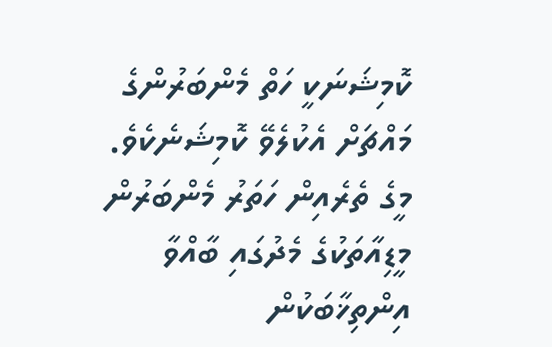ކޮމިޝަނަކީ ހަތް މެންބަރުންގެ މައްޗަށް އެކުލެވޭ ކޮމިޝަނެކެވެ. މީގެ ތެރެއިން ހަތަރު މެންބަރުން މީޑިއާތަކުގެ މެދުގައި ބާއްވާ އިންތިޚާބަކުން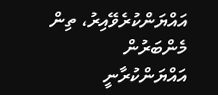އައްޔަންކުރެވޭއިރު، ތިން މެންބަރުން އައްޔަންކުރާނީ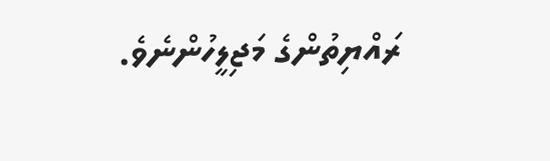ރައްޔިތުންގެ މަޖިލީހުންނެވެ.